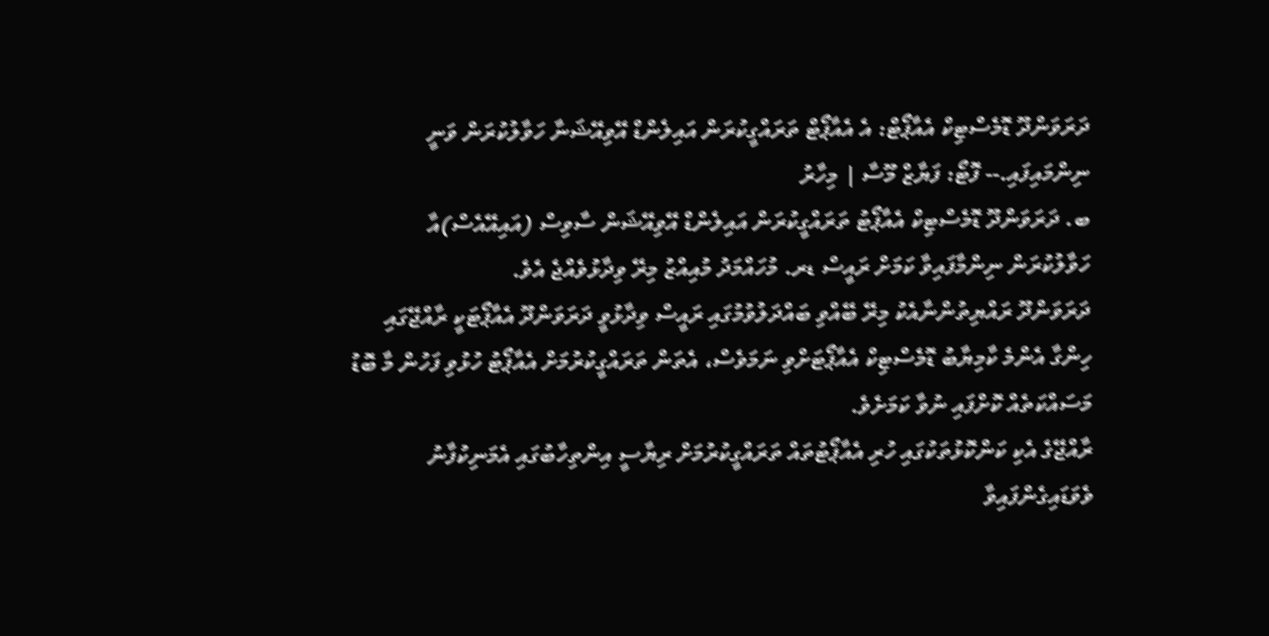ދަރަވަންދޫ ޑޮމެސްޓިކް އެއާޕޯޓް: އެ އެއާޕޯޓް ތަރައްގީކުރަން އައިލެންޑް އޭވިއޭޝަނާ ހަވާލުކުރަން ވަނީ ނިންމައިފައި.-- ފޮޓޯ: ފަޔާޒް މޫސާ | މިހާރު
ބ. ދަރަވަންދޫ ޑޮމެސްޓިކް އެއާޕޯޓު ތަރައްގީކުރަން އައިލެންޑް އޭވިއޭޝަން ސާވިސް (އައިއޭއެސް)އާ ހަވާލުކުރަން ނިންމާފައިވާ ކަމަށް ރައީސް ޑރ. މުހައްމަދު މުއިއްޒު މިރޭ ވިދާޅުވެއްޖެ އެވެ.
ދަރަވަންދޫ ރައްޔިތުންނާއެކު މިރޭ ބޭއްވި ބައްދަލުވުމުގައި ރައީސް ވިދާޅުވީ ދަރަވަންދޫ އެއާޕޯޓަކީ ރާއްޖޭގައި ހިންގާ އެންމެ ކާމިޔާބު ޑޮމެސްޓިކް އެއާޕޯޓަށްވި ނަމަވެސް، އެތަން ތަރައްގީކުރުމަށް އެއާޕޯޓު ހުޅުވި ފަހުން މާ ބޮޑު މަސައްކަތެއް ކޮށްފައި ނުވާ ކަމަށެވެ.
ރާއްޖޭގެ އެކި ކަންކޮޅުތަކުގައި ހުރި އެއާޕޯޓުތައް ތަރައްގީކުރުމަށް ރިޔާސީ އިންތިހާބުގައި އެމަނިކުފާނު ވެވަޑައިގެންފައިވާ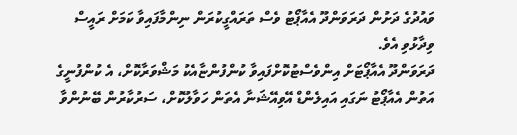ވައުދުގެ ދަށުން ދަރަވަންދޫ އެއާޕޯޓު ވެސް ތަރައްގީކުރަން ނިންމާފައިވާ ކަމަށް ރައީސް ވިދާޅުވި އެވެ.
ދަރަވަންދޫ އެއާޕޯޓަށް އިންވެސްޓުކޮށްފައިވާ ކުންފުންޏާއެކު މަޝްވަރާކޮށް، އެ ކުންފުނީގެ އަތުން އެއާޕޯޓު ނަގައި އައިލެންޑް އޭވިއޭޝަނާ އެތަން ހަވާލުކޮށް، ސަރުކާރުން ބޭނުންވާ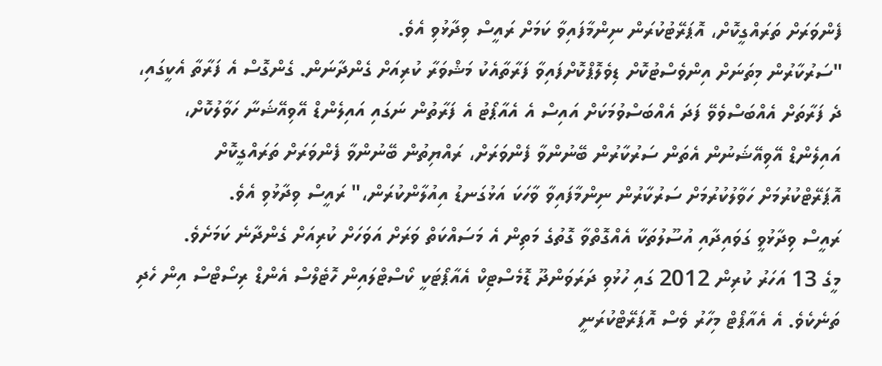ފެންވަރަށް ތަރައްގީކޮށް، އޮޕަރޭޓުކުރަން ނިންމާފައިވާ ކަމަށް ރައީސް ވިދާޅުވި އެވެ.
"ސަރުކާރުން މިތަނަށް އިންވެސްޓުކޮށް ޑިވެލޮޕްކޮށްފައިވާ ފަރާތާއެކު މަޝްވަރާ ކުރިއަށް ގެންދާނަން. ގެންގޮސް އެ ފަރާތާ އެކީގައި، ދެ ފަރާތަށް އެއްބަސްވެވޭ ފަދަ އެއްބަސްވުމަކަށް އައިސް އެ އެއާޕޯޓު އެ ފަރާތުން ނަގައި އައިލެންޑް އޭވިއޭޝަނާ ހަވާލުކޮށް، އައިލެންޑް އޭވިއޭޝަނުން އެތަން ސަރުކާރުން ބޭނުންވާ ފެންވަރަށް، ރައްޔިތުން ބޭނުންވާ ފެންވަރަށް ތަރައްގީކޮށް އޮޕަރޭޓްކުރުމަށް ހަވާލުކުރުމަށް ސަރުކާރުން ނިންމާފައިވާ ވާހަކަ އަޅުގަނޑު އިއުލާންކުރަން،" ރައީސް ވިދާޅުވި އެވެ.
ރައީސް ވިދާޅުވީ ގަވައިދާއި އުސޫލުތަކާ އެއްގޮތްވާ ގޮތުގެ މަތިން އެ މަސައްކަތް ވަރަށް އަވަހަށް ކުރިއަށް ގެންދާނެ ކަމަށެވެ.
މީގެ 13 އަހަރު ކުރިން 2012 ގައި ހުޅުވި ދަރަވަންދޫ ޑޮމެސްޓިކް އެއާޕޯޓަކީ ކޯސްޓްލައިން ހޮޓެލްސް އެންޑް ރިސޯޓްސް އިން ހެދި ތަނެކެވެ. އެ އެއާޕޯޓް މިހާރު ވެސް އޮޕަރޭޓްކުރަނީ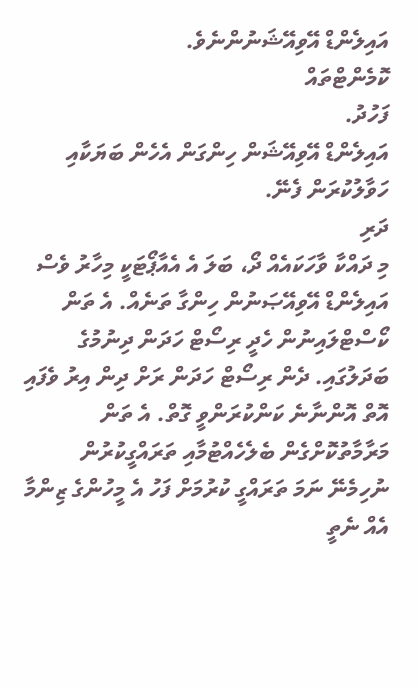އައިލެންޑް އޭވިއޭޝަނުންނެވެ.
ކޮމެންޓްތައް
ފަހުދު.
އައިލެންޑް އޭވިއޭޝަން ހިންގަން އެހެން ބަޔަކާއި ހަވާލުކުރަން ފެނޭ.
ދަރި
މި ދައްކާ ވާހަކައެއް ދޯ، ބަލަ އެ އެއާޕޯޓަކީ މިހާރު ވެސް އައިލެންޑް އޭވިއޭޞަނުން ހިންގާ ތަނެއް. އެ ތަން ކޯސްޓްލައިނުން ހެދީ ރިސޯޓް ހަދަން ދިނުމުގެ ބަދަލުގައި. ދެން ރިސޯޓް ހަދަން ރަށް ދިން އިރު ވެފައި އޮތް އޮންނާނެ ކަންކުރަންވީ ގޮތް. އެ ތަން މަރާމާތުކޮށްގެން ބެލެހެއްޓުމާއި ތަރައްގީކުރުން ނުހިމެނޭ ނަމަ ތަރައްގީ ކުރުމަށް ފަހު އެ މީހުންގެ ޒިންމާ އެއް ނެތީ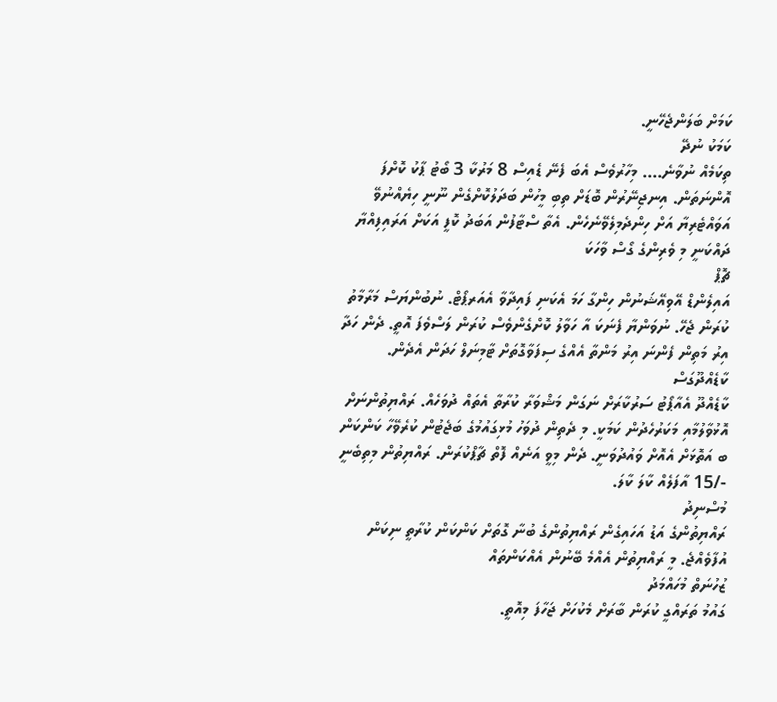ކަމަށް ބަލަންޖެހޭނީ.
ކަމަކު ނުދޭ
ތިކަމެއް ނުވާނެ.... މިހާރުވެސް އެބަ ފެނޭ ޑެއިސް 8 މަރުކާ 3 ބޯޓު ޕާކު ކޮށްފަ އޮންނަތަން. އިނޖިނޭރުން ބޮޑަށް ތިބި މީހުން ބަދަލުކޮށްގެން ނޫނީ ހިޔެއްނުވޭ އަވައްޓެރިޔާ އަށް ހިންދެމިލެވޭނެހެން. އެތާ ސްޓާފުން އަބަދު ކޮފީ އަކަށް އަރައިފިއްޔާ ދައްކަނީ މި ވެރިންގެ ގޯސް ވާހަކަ
ޗޮޕް
އައިލެންޑް އޭވިއޭޝަނުން ހިންގާ ހަމަ އެކަނި ފައިދާވާ އެއަރޕޯޓް. ނުބުންޔަސް މަރާމާތު ކުރަން ޖެހޭ. ނުވަންޔާ ފެނަކަ އާ ހަވާލު ކޮށްގެންވެސް ކުރަން ލަސްވެފަ އޮތީ. ދެން ހަދާ އިރު މަތިން ފެންނަ އިރު މަންތާ އެއްގެ ސިފަވާގޮތަށް ޓާމިނަލް ހަދަން އެދެން.
ކާޑެއްދޫގަސް
ކާޑެއްދޫ އެއާޕޯޓު ސަރުކާރަށް ނަގަން މަޝްވަރާ ކުރާތާ އެތައް ދުވަހެއް. ރައްޔިތުންނަށް އޮޅުވާލުމާއި މަކަރުހެދުން ކަމަކީ. މި ދެތިން ދުވަހު މުޅިގައުމުގެ ބަޖެޓުން ކުރެވޭހާ ކަންކަން ބ އަތޮޅަށް އެއޮށް ވައުދުވަނީ. ދެން މިވީ އަނެއް ފޮތް ޗާޕްކުރަން. ރައްޔިތުން މިތިބެނީ -/15 އާފަލެއް ކާލަ ކާލަ.
މުސްނިދު
ރައްޔިތުންގެ އަޑު އަހައިގެން ރައްޔިތުންގެ ބުނާ ގޮތަށް ކަންކަން ކުރާތީ ނިކަން އުފާވެއްޖެ. މީ ރައްޔިތުން އެއްމެ ބޭނުން އެއްކަންތައް
ޒުހުނަތް މުހައްމަދު
ގައުމު ތަރައްގީ ކުރަން ބާރަށް މެކުހަށް ޖަހާފަ މިއޮތީ.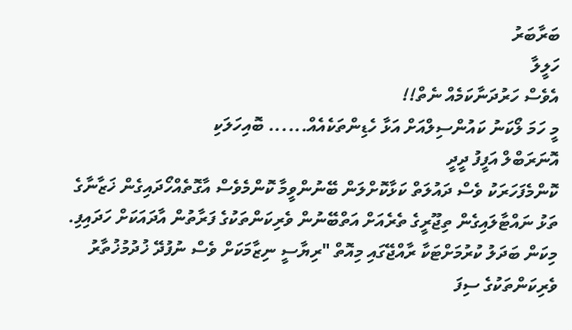ބަރާބަރު
ހަލީލާ
އެވެސް ހަރުދަނާކަމެއް ނެތް!!
މީ ހަމަ ލޯކަނު ކައުންސިލްއަށް އަޅާ ހެޑިންތަކެއެއް...... ބޮއިހަލަކި
އޮނަރަބްލް އަފީފު ދީދީ
ކޮންމެފަހަރަކު ވެސް ދައުލަތް ކަޅާކޮށްލަން ބޭނުންވީމާ ކޮންމެވެސް އާގޮތެއްހޯދައިގެން ޚަޒާނާގެ ތަޅު ނައްޓާލައިގެން ތިޖޫރީގެ ތެރެއަށް އަތްބޭނުން ވެރިކަންތަކުގެ ފަރާތުން އާދައަކަށް ހަދައިފި. މިކަން ބަދަލު ކުރުމަށްޓަކާ ރާއްޖޭގައި މިއޮތް "ރިޔާސީ ނިޒާމަކަށް ވެސް ނުފުދޭ ޚުދުމުޚުތާރު ވެރިކަންތަކުގެ ސިފަ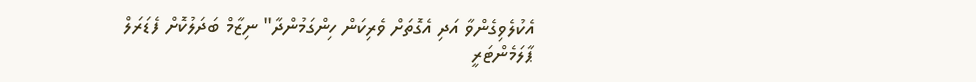އެކުލެވިގެންވާ އަދި އެގޮތަށް ވެރިކަން ހިންގަމުންދާ" ނިޒާމް ބަދަލުކޮށް ފެޑަރަލް ޕާލަމެންޓަރީ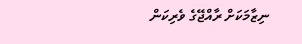ނިޒާމަކަށް ރާއްޖޭގެ ވެރިކަން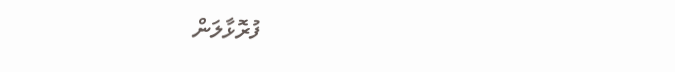ފުރޮޅާލަން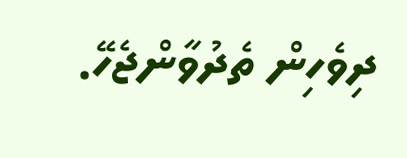ދިވެހިން ތެދުވާންޖެހޭ.